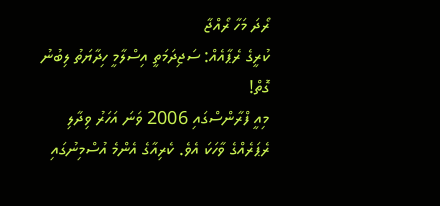ރޯދަ މަހާ ރޯއްޖާ
ކުރީގެ ރެޕާއެއް: ސަޖިދަމަތީ އިސްލާމީ ހިދާޔަތު ލިބުނު ގޮތް!
މިއީ ފްރާންސްގައި 2006 ވަނަ އަހަރު ވިދާލި ރެޕަރެއްގެ ވާހަކަ އެވެ. ކެރިއާގެ އެންމެ އުސްމިނުގައި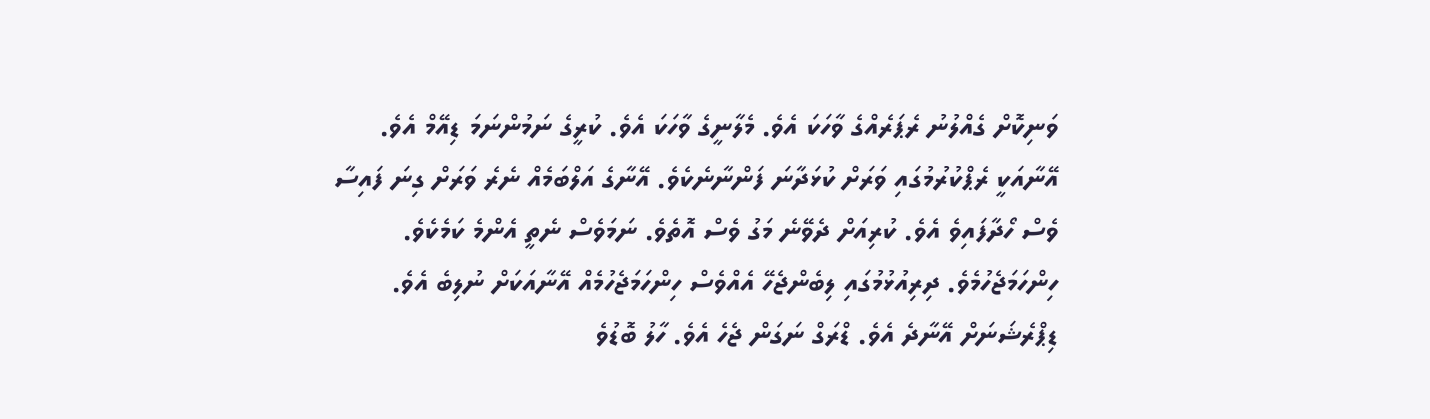ވަނިކޮށް ގެއްލުނު ރެޕަރެއްގެ ވާހަކަ އެވެ. މެލާނީގެ ވާހަކަ އެވެ. ކުރީގެ ނަމުންނަމަ ޑިއޭމް އެވެ.
އޭނާއަކީ ރެޕްކުރުމުގައި ވަރަށް ކުޅަދާނަ ފަންނާނެކެވެ. އޭނާގެ އަލްބަމެއް ނެރެ ވަރަށް ގިނަ ފައިސާ ވެސް ހޯދާފައިވެ އެވެ. ކުރިއަށް ދެވޭނެ މަގު ވެސް އޮތެވެ. ނަމަވެސް ނެތީ އެންމެ ކަމެކެވެ. ހިންހަމަޖެހުމެވެ. ދިރިއުޅުމުގައި ލިބެންޖެހޭ އެއްވެސް ހިންހަމަޖެހުމެއް އޭނާއަކަށް ނުލިބެ އެވެ. ޑިޕްރެޝަނަށް އޭނާދެ އެވެ. ޑްރަގް ނަގަން ޖެހެ އެވެ. ހާލު ބޮޑުވެ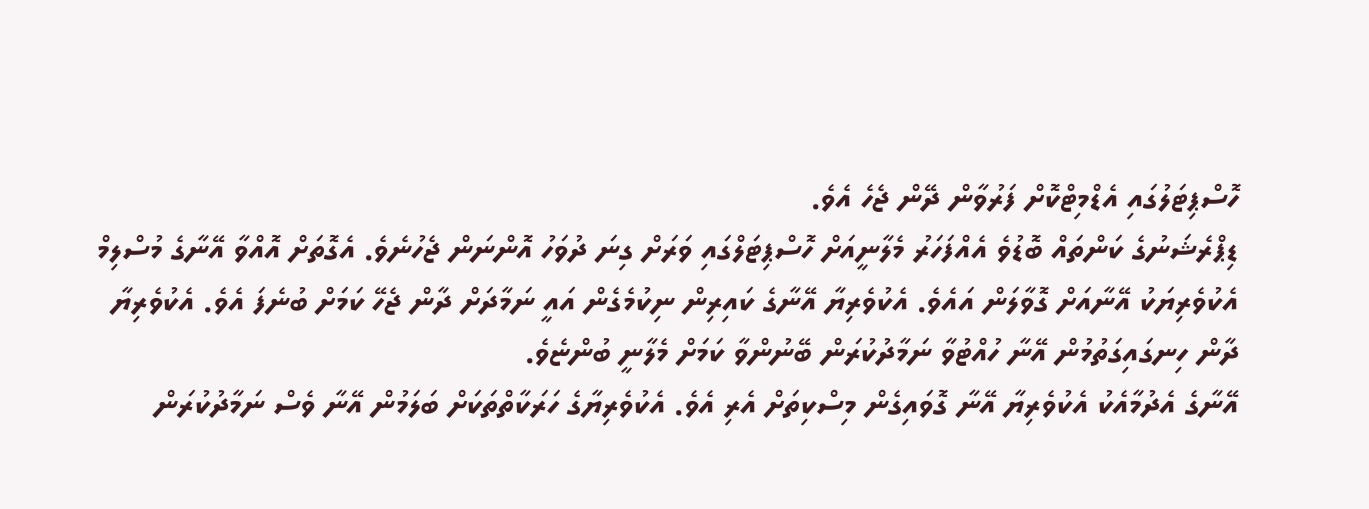ހޮސްޕިޓަލުގައި އެޑްމިޓްކޮށް ފަރުވާން ދޭން ޖެހެ އެވެ.
ޑިޕްރެޝަނުގެ ކަންތައް ބޮޑުވެ އެއްފަހަރު މެލާނީއަށް ހޮސްޕިޓަލްގައި ވަރަށް ގިނަ ދުވަހު އޮންނަން ޖެހުނެވެ. އެގޮތަށް އޮއްވާ އޭނާގެ މުސްލިމް އެކުވެރިޔަކު އޭނާއަށް ގޮވާލަން އައެވެ. އެކުވެރިޔާ އޭނާގެ ކައިރިން ނިކުމެގެން އައީ ނަމާދަށް ދާން ޖެހޭ ކަމަށް ބުނެފަ އެވެ. އެކުވެރިޔާ ދާން ހިނގައިގަތުމުން އޭނާ ހުއްޓުވާ ނަމާދުކުރަން ބޭނުންވާ ކަމަށް މެލާނީ ބުންޏެވެ.
އޭނާގެ އެދުމާއެކު އެކުވެރިޔާ އޭނާ ގޮވައިގެން މިސްކިތަށް އެރި އެވެ. އެކުވެރިޔާގެ ހަރަކާތްތަކަށް ބަލަމުން އޭނާ ވެސް ނަމާދުކުރަން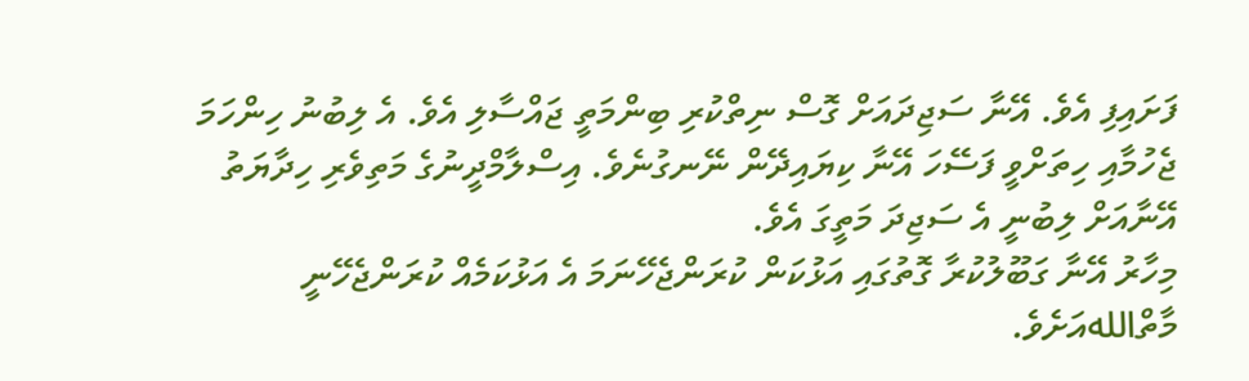ފަށައިފި އެވެ. އޭނާ ސަޖިދައަށް ގޮސް ނިތްކުރި ބިންމަތީ ޖައްސާލި އެވެ. އެ ލިބުނު ހިންހަމަ ޖެހުމާއި ހިތަށްވީ ފަސޭހަ އޭނާ ކިޔައިދޭން ނޭނގުނެވެ. އިސްލާމްދީނުގެ މަތިވެރި ހިދާޔަތު އޭނާއަށް ލިބުނީ އެ ސަޖިދަ މަތީގަ އެވެ.
މިހާރު އޭނާ ގަބޫލުކުރާ ގޮތުގައި އަޅުކަން ކުރަންޖެހޭނަމަ އެ އަޅުކަމެއް ކުރަންޖެހޭނީ މާތްاللهއަށެވެ.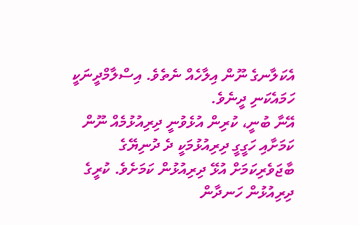އެކަލާނގެ ނޫން އިލާހެއް ނެތެވެ. އިސްލާމްދީނަކީ ހަމައެކަނި ދީނެވެ.
އޭނާ ބުނީ، ކުރިން އުޅެވުނީ ދިރިއުޅުމެއް ނޫން ކަމަށާއި ހަގީގީ ދިރިއުޅުމަކީ ދެ ދުނިޔޭގެ ބާޖަވެރިކަމަށް އުޅޭ ދިރިއުޅުން ކަމަށެވެ. ކުރީގެ ދިރިއުޅުން ހަނދާން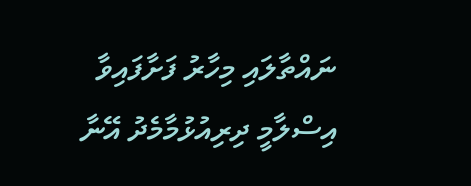ނައްތާލައި މިހާރު ފަށާފައިވާ އިސްލާމީ ދިރިއުޅުމާމެދު އޭނާ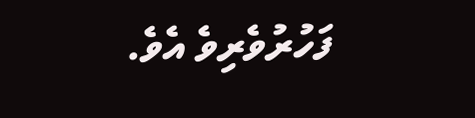ފަހުރުވެރިވެ އެވެ.